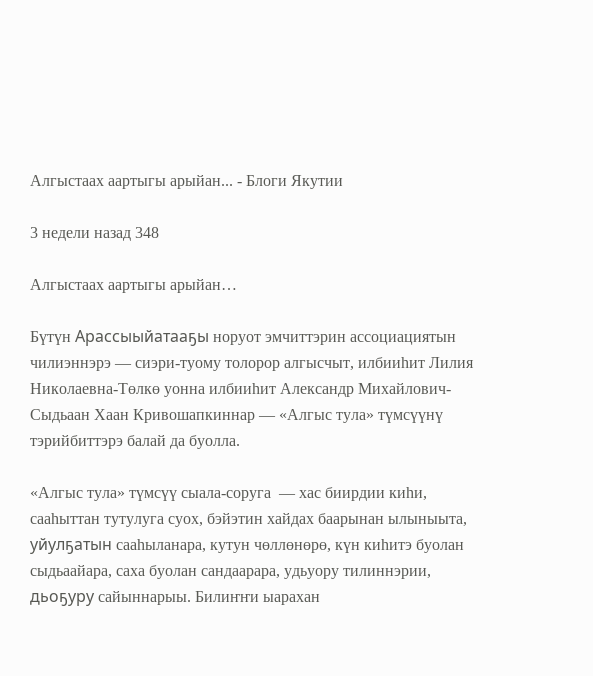Алгыстаах аартыгы арыйан... - Блоги Якутии

3 недели назад 348

Алгыстаах аартыгы арыйан…

Бүтүн Арассыыйатааҕы норуот эмчиттэрин ассоциациятын чилиэннэрэ — сиэри-туому толорор алгысчыт, илбииһит Лилия Николаевна-Төлкө уонна илбииһит Александр Михайлович-Сыдьаан Хаан Кривошапкиннар — «Алгыс тула» түмсүүнү тэрийбиттэрэ балай да буолла.

«Алгыс тула» түмсүү сыала-соруга  — хас биирдии киһи, сааһыттан тутулуга суох, бэйэтин хайдах баарынан ылыныыта, уйулҕатын сааһыланара, кутун чөллөнөрө, күн киһитэ буолан сыдьаайара, саха буолан сандаарара, удьуору тилиннэрии, дьоҕуру сайыннарыы. Билиҥҥи ыарахан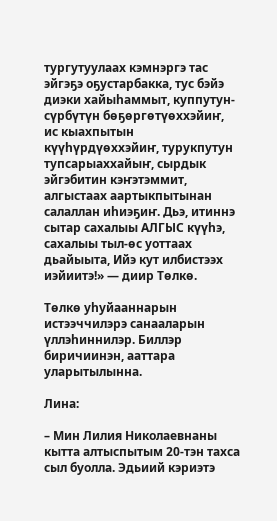тургутуулаах кэмнэргэ тас эйгэҕэ оҕустарбакка, тус бэйэ диэки хайыһаммыт, куппутун-сүрбүтүн бөҕөргөтүөххэйиҥ, ис кыахпытын күүһүрдүөххэйиҥ, турукпутун тупсарыаххайыҥ, сырдык эйгэбитин кэҥэтэммит, алгыстаах аартыкпытынан салаллан иһиэҕиҥ. Дьэ, итиннэ сытар сахалыы АЛГЫС күүһэ, сахалыы тыл-өс уоттаах дьайыыта, Ийэ кут илбистээх иэйиитэ!» — диир Төлкө.

Төлкө уһуйааннарын истээччилэрэ санааларын үллэһиннилэр. Биллэр биричиинэн, ааттара уларытылынна.

Лина:

– Мин Лилия Николаевнаны кытта алтыспытым 20-тэн тахса сыл буолла. Эдьиий кэриэтэ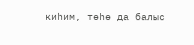киһим, төһө да балыс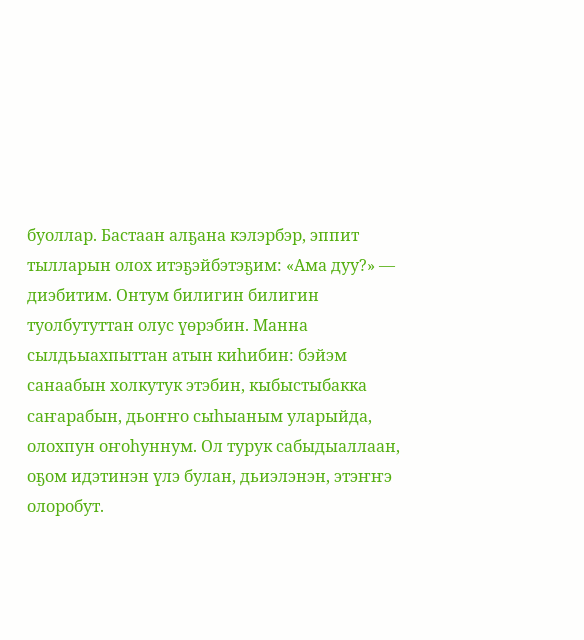буоллар. Бастаан алҕана кэлэрбэр, эппит тылларын олох итэҕэйбэтэҕим: «Ама дуу?» — диэбитим. Онтум билигин билигин туолбутуттан олус үөрэбин. Манна сылдьыахпыттан атын киһибин: бэйэм санаабын холкутук этэбин, кыбыстыбакка саҥарабын, дьоҥҥо сыһыаным уларыйда, олохпун оҥоһуннум. Ол турук сабыдыаллаан, оҕом идэтинэн үлэ булан, дьиэлэнэн, этэҥҥэ олоробут.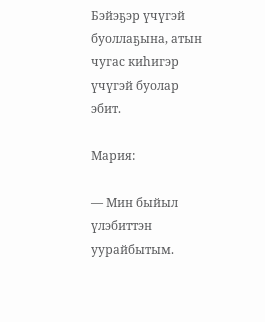Бэйэҕэр үчүгэй буоллаҕына, атын чугас киһигэр үчүгэй буолар эбит.

Мария:

— Мин быйыл үлэбиттэн уурайбытым.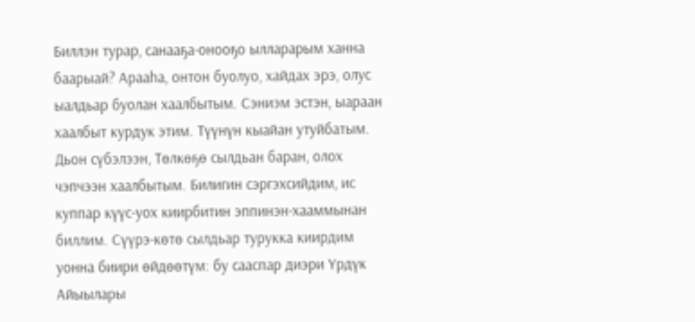Биллэн турар, санааҕа-онооҕо ылларарым ханна баарыай? Арааһа, онтон буолуо, хайдах эрэ, олус ыалдьар буолан хаалбытым. Сэниэм эстэн, ыараан хаалбыт курдук этим. Түүнүн кыайан утуйбатым. Дьон сүбэлээн, Төлкөҕө сылдьан баран, олох чэпчээн хаалбытым. Билигин сэргэхсийдим, ис куппар күүс-уох киирбитин эппинэн-хааммынан биллим. Сүүрэ-көтө сылдьар турукка киирдим уонна биири өйдөөтүм: бу сааспар диэри Үрдүк Айыылары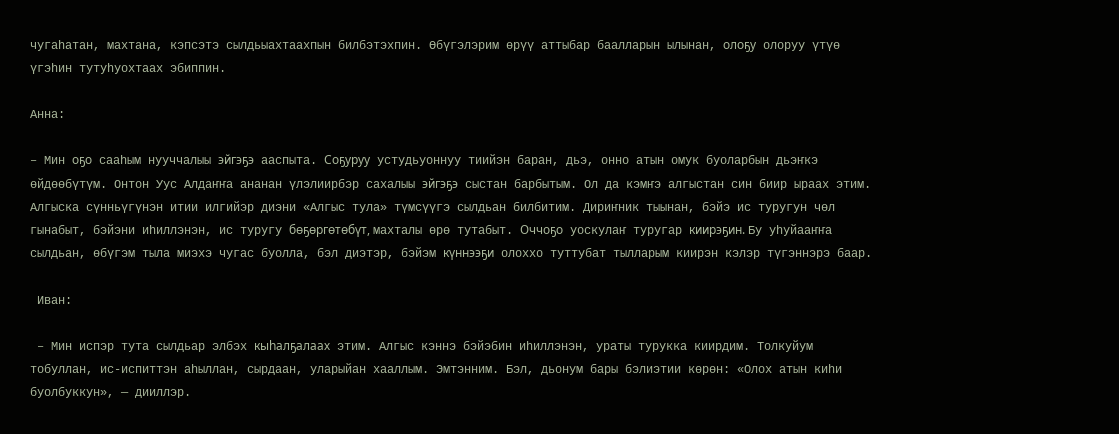чугаһатан, махтана, кэпсэтэ сылдьыахтаахпын билбэтэхпин. Өбүгэлэрим өрүү аттыбар баалларын ылынан, олоҕу олоруу үтүө үгэһин тутуһуохтаах эбиппин.

Анна:

– Мин оҕо сааһым нууччалыы эйгэҕэ ааспыта. Соҕуруу устудьуоннуу тиийэн баран, дьэ, онно атын омук буоларбын дьэҥкэ өйдөөбүтүм. Онтон Уус Алдаҥҥа ананан үлэлиирбэр сахалыы эйгэҕэ сыстан барбытым. Ол да кэмҥэ алгыстан син биир ыраах этим. Алгыска сүнньүгүнэн итии илгийэр диэни «Алгыс тула» түмсүүгэ сылдьан билбитим. Дириҥник тыынан, бэйэ ис туругун чөл гынабыт, бэйэни иһиллэнэн, ис туругу бөҕөргөтөбүт, махталы өрө тутабыт. Оччоҕо уоскулаҥ туругар киирэҕин. Бу уһуйааҥҥа сылдьан, өбүгэм тыла миэхэ чугас буолла, бэл диэтэр, бэйэм күннээҕи олоххо туттубат тылларым киирэн кэлэр түгэннэрэ баар.

 Иван:

 – Мин испэр тута сылдьар элбэх кыһалҕалаах этим. Алгыс кэннэ бэйэбин иһиллэнэн, ураты турукка киирдим. Толкуйум тобуллан, ис-испиттэн аһыллан, сырдаан, уларыйан хааллым. Эмтэнним. Бэл, дьонум бары бэлиэтии көрөн: «Олох атын киһи буолбуккун», — дииллэр.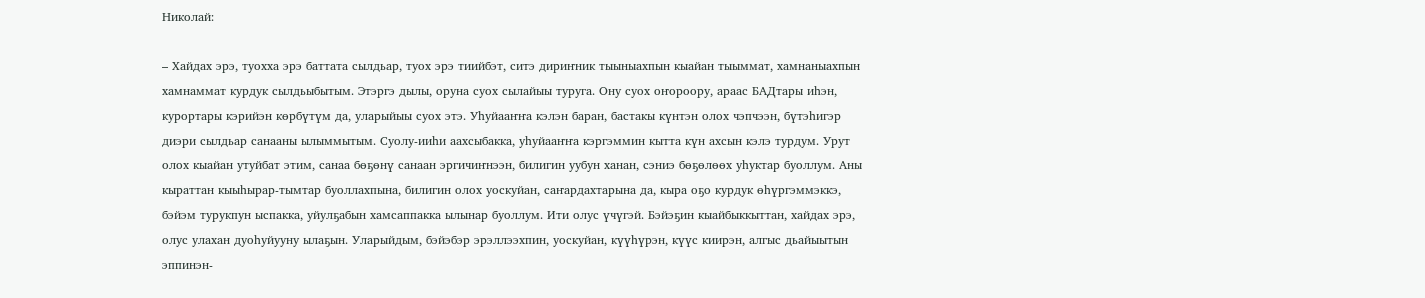Николай:

– Хайдах эрэ, туохха эрэ баттата сылдьар, туох эрэ тиийбэт, ситэ дириҥник тыыныахпын кыайан тыыммат, хамнаныахпын хамнаммат курдук сылдьыбытым. Этэргэ дылы, оруна суох сылайыы туруга. Ону суох оҥороору, араас БАДтары иһэн, курортары кэрийэн көрбүтүм да, уларыйыы суох этэ. Уһуйааҥҥа кэлэн баран, бастакы күнтэн олох чэпчээн, бүтэһигэр диэри сылдьар санааны ылыммытым. Суолу-ииһи аахсыбакка, уһуйааҥҥа кэргэммин кытта күн ахсын кэлэ турдум. Урут олох кыайан утуйбат этим, санаа бөҕөнү санаан эргичиҥнээн, билигин уубун ханан, сэниэ бөҕөлөөх уһуктар буоллум. Аны кыраттан кыыһырар-тымтар буоллахпына, билигин олох уоскуйан, саҥардахтарына да, кыра оҕо курдук өһүргэммэккэ, бэйэм турукпун ыспакка, уйулҕабын хамсаппакка ылынар буоллум. Ити олус үчүгэй. Бэйэҕин кыайбыккыттан, хайдах эрэ, олус улахан дуоһуйууну ылаҕын. Уларыйдым, бэйэбэр эрэллээхпин, уоскуйан, күүһүрэн, күүс киирэн, алгыс дьайыытын эппинэн-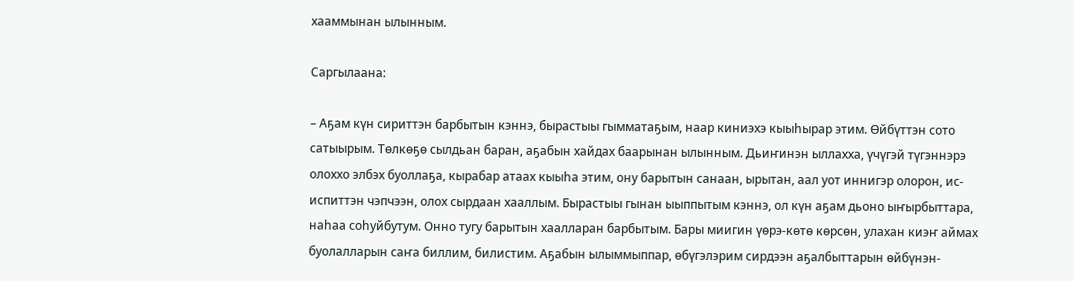хааммынан ылынным.

Саргылаана:

– Аҕам күн сириттэн барбытын кэннэ, бырастыы гымматаҕым, наар киниэхэ кыыһырар этим. Өйбүттэн сото сатыырым. Төлкөҕө сылдьан баран, аҕабын хайдах баарынан ылынным. Дьиҥинэн ыллахха, үчүгэй түгэннэрэ олоххо элбэх буоллаҕа, кырабар атаах кыыһа этим, ону барытын санаан, ырытан, аал уот иннигэр олорон, ис-испиттэн чэпчээн, олох сырдаан хааллым. Бырастыы гынан ыыппытым кэннэ, ол күн аҕам дьоно ыҥырбыттара, наһаа соһуйбутум. Онно тугу барытын хаалларан барбытым. Бары миигин үөрэ-көтө көрсөн, улахан киэҥ аймах буолалларын саҥа биллим, билистим. Аҕабын ылыммыппар, өбүгэлэрим сирдээн аҕалбыттарын өйбүнэн-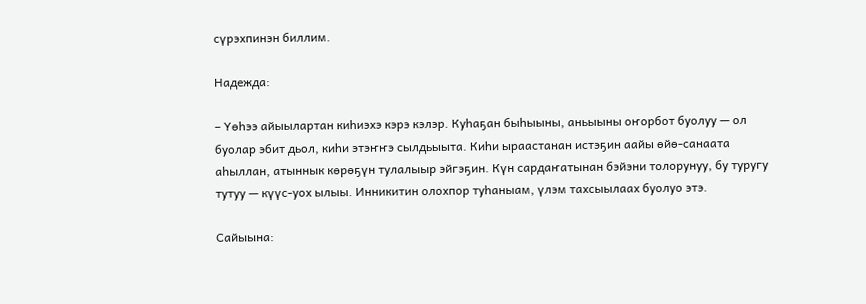сүрэхпинэн биллим.

Надежда:

– Үөһээ айыылартан киһиэхэ кэрэ кэлэр. Куһаҕан быһыыны, аньыыны оҥорбот буолуу — ол буолар эбит дьол, киһи этэҥҥэ сылдьыыта. Киһи ыраастанан истэҕин аайы өйө-санаата аһыллан, атыннык көрөҕүн тулалыыр эйгэҕин. Күн сардаҥатынан бэйэни толорунуу, бу туругу тутуу — күүс-уох ылыы. Инникитин олохпор туһаныам, үлэм тахсыылаах буолуо этэ.

Сайыына: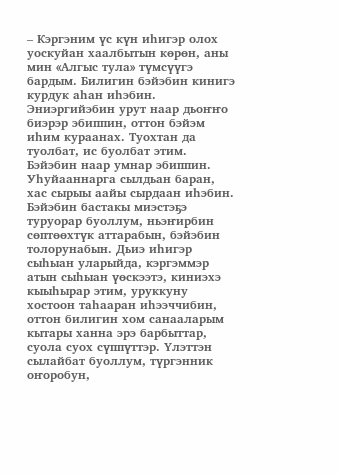– Кэргэним үс күн иһигэр олох уоскуйан хаалбытын көрөн, аны мин «Алгыс тула» түмсүүгэ бардым. Билигин бэйэбин кинигэ курдук аһан иһэбин. Эниэргийэбин урут наар дьоҥҥо биэрэр эбиппин, оттон бэйэм иһим кураанах. Туохтан да туолбат, ис буолбат этим. Бэйэбин наар умнар эбиппин. Уһуйааннарга сылдьан баран, хас сырыы аайы сырдаан иһэбин. Бэйэбин бастакы миэстэҕэ туруорар буоллум, ньэҥирбин сөптөөхтүк аттарабын, бэйэбин толорунабын. Дьиэ иһигэр сыһыан уларыйда, кэргэммэр атын сыһыан үөскээтэ, киниэхэ кыыһырар этим, уруккуну хостоон таһааран иһээччибин, оттон билигин хом санааларым кытары ханна эрэ барбыттар, суола суох сүппүттэр. Үлэттэн сылайбат буоллум, түргэнник оҥоробун,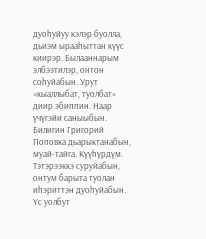дуоһуйуу кэлэр буолла, дьиэм ырааһыттан күүс киирэр. Былааннарым элбээтилэр, онтон соһуйабын. Урут «кыаллыбат, туолбат» диир эбиппин. Наар үчүгэйи саныыбын. Билигин Григорий Поповка дьарыктанабын, муай-тайга. Күүһүрдүм. Тэтэрээккэ суруйабын, онтум барыта туолан иһэриттэн дуоһуйабын. Үс уолбут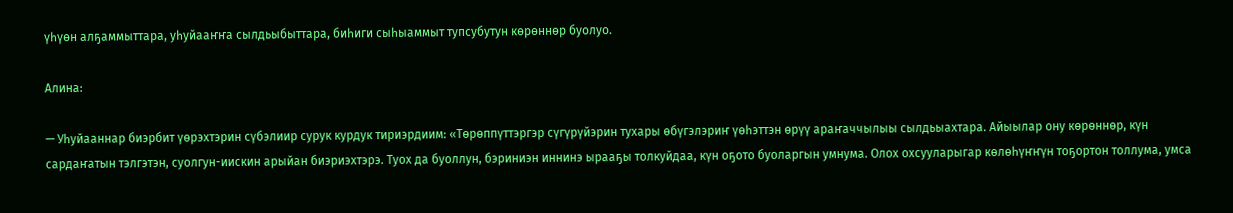үһүөн алҕаммыттара, уһуйааҥҥа сылдьыбыттара, биһиги сыһыаммыт тупсубутун көрөннөр буолуо.

Алина:

— Уһуйааннар биэрбит үөрэхтэрин сүбэлиир сурук курдук тириэрдиим: «Төрөппүттэргэр сүгүрүйэрин тухары өбүгэлэриҥ үөһэттэн өрүү араҥаччылыы сылдьыахтара. Айыылар ону көрөннөр, күн сардаҥатын тэлгэтэн, суолгун-иискин арыйан биэриэхтэрэ. Туох да буоллун, бэриниэн иннинэ ырааҕы толкуйдаа, күн оҕото буоларгын умнума. Олох охсууларыгар көлөһүҥҥүн тоҕортон толлума, умса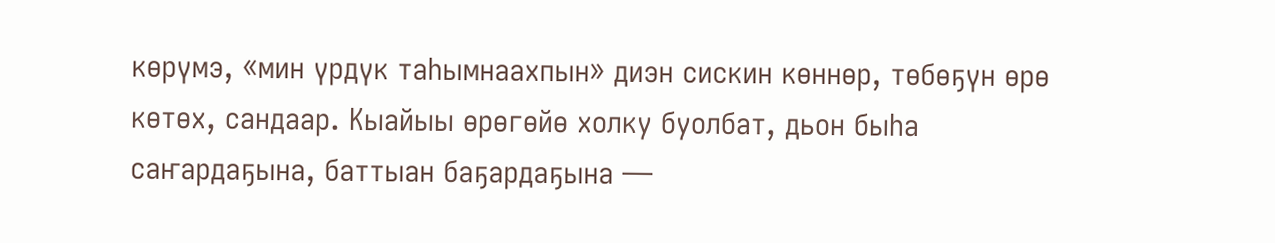көрүмэ, «мин үрдүк таһымнаахпын» диэн сискин көннөр, төбөҕүн өрө көтөх, сандаар. Кыайыы өрөгөйө холку буолбат, дьон быһа саҥардаҕына, баттыан баҕардаҕына —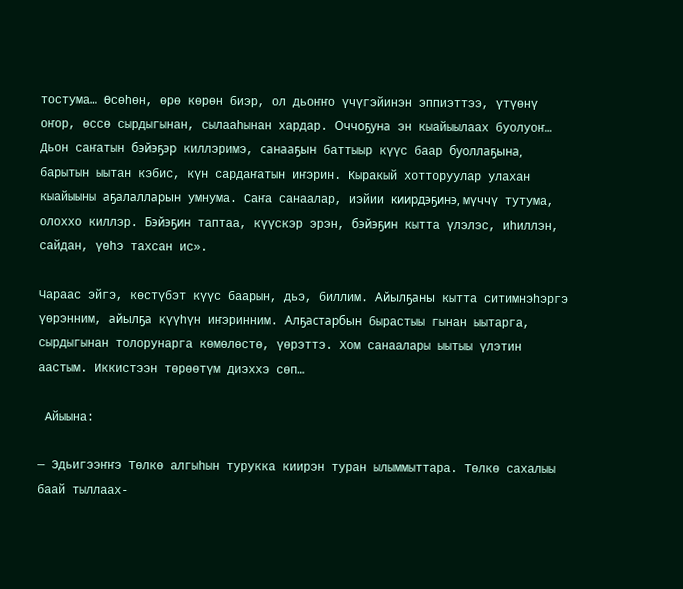тостума… Өсөһөн, өрө көрөн биэр, ол дьоҥҥо үчүгэйинэн эппиэттээ, үтүөнү оҥор, өссө сырдыгынан, сылааһынан хардар. Оччоҕуна эн кыайыылаах буолуоҥ… Дьон саҥатын бэйэҕэр киллэримэ, санааҕын баттыыр күүс баар буоллаҕына, барытын ыытан кэбис, күн сардаҥатын иҥэрин. Кыракый хотторуулар улахан кыайыыны аҕалалларын умнума. Саҥа санаалар, иэйии киирдэҕинэ, мүччү тутума, олоххо киллэр. Бэйэҕин таптаа, күүскэр эрэн, бэйэҕин кытта үлэлэс, иһиллэн, сайдан, үөһэ тахсан ис».

Чараас эйгэ, көстүбэт күүс баарын, дьэ, биллим. Айылҕаны кытта ситимнэһэргэ үөрэнним, айылҕа күүһүн иҥэринним. Алҕастарбын бырастыы гынан ыытарга, сырдыгынан толорунарга көмөлөстө, үөрэттэ. Хом санаалары ыытыы үлэтин аастым. Иккистээн төрөөтүм диэххэ сөп…

 Айыына:

— Эдьигээҥҥэ Төлкө алгыһын турукка киирэн туран ылыммыттара. Төлкө сахалыы баай тыллаах-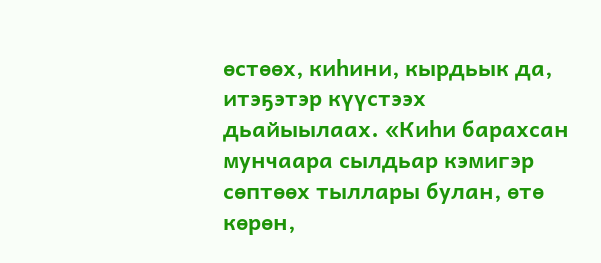өстөөх, киһини, кырдьык да, итэҕэтэр күүстээх дьайыылаах. «Киһи барахсан мунчаара сылдьар кэмигэр сөптөөх тыллары булан, өтө көрөн,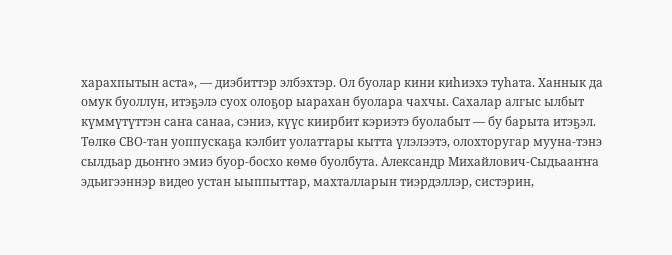харахпытын аста», — диэбиттэр элбэхтэр. Ол буолар кини киһиэхэ туһата. Ханнык да омук буоллун, итэҕэлэ суох олоҕор ыарахан буолара чахчы. Сахалар алгыс ылбыт күммүтүттэн саҥа санаа, сэниэ, күүс киирбит кэриэтэ буолабыт — бу барыта итэҕэл. Төлкө СВО-тан уоппускаҕа кэлбит уолаттары кытта үлэлээтэ, олохторугар мууна-тэнэ сылдьар дьоҥҥо эмиэ буор-босхо көмө буолбута. Александр Михайлович-Сыдьааҥҥа эдьигээннэр видео устан ыыппыттар, махталларын тиэрдэллэр, систэрин,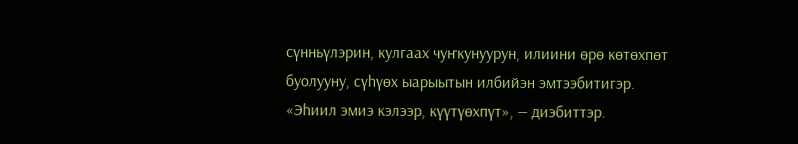сүнньүлэрин, кулгаах чуҥкунуурун, илиини өрө көтөхпөт буолууну, сүһүөх ыарыытын илбийэн эмтээбитигэр. «Эһиил эмиэ кэлээр, күүтүөхпүт», — диэбиттэр.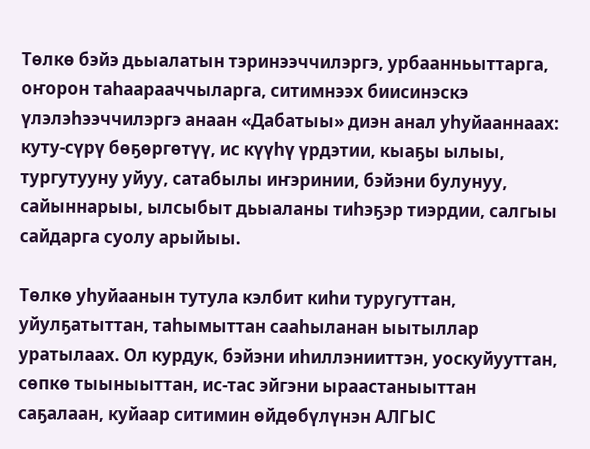Төлкө бэйэ дьыалатын тэринээччилэргэ, урбаанньыттарга, оҥорон таһаарааччыларга, ситимнээх биисинэскэ үлэлэһээччилэргэ анаан «Дабатыы» диэн анал уһуйааннаах: куту-сүрү бөҕөргөтүү, ис күүһү үрдэтии, кыаҕы ылыы, тургутууну уйуу, сатабылы иҥэринии, бэйэни булунуу, сайыннарыы, ылсыбыт дьыаланы тиһэҕэр тиэрдии, салгыы сайдарга суолу арыйыы.

Төлкө уһуйаанын тутула кэлбит киһи туругуттан, уйулҕатыттан, таһымыттан сааһыланан ыытыллар уратылаах. Ол курдук, бэйэни иһиллэнииттэн, уоскуйууттан, сөпкө тыыныыттан, ис-тас эйгэни ыраастаныыттан саҕалаан, куйаар ситимин өйдөбүлүнэн АЛГЫС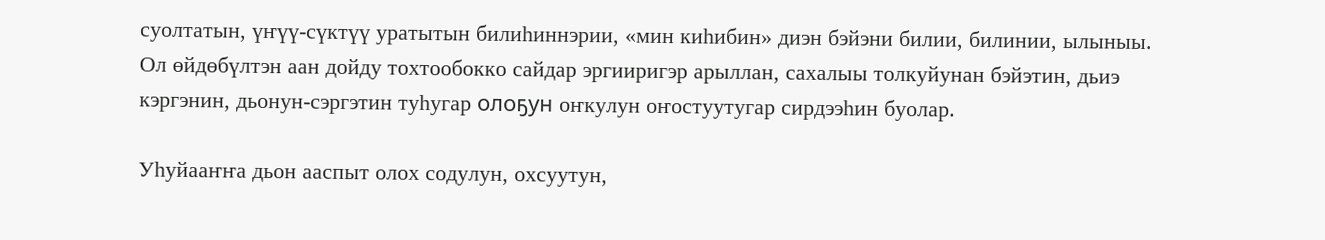суолтатын, үҥүү-сүктүү уратытын билиһиннэрии, «мин киһибин» диэн бэйэни билии, билинии, ылыныы. Ол өйдөбүлтэн аан дойду тохтообокко сайдар эргииригэр арыллан, сахалыы толкуйунан бэйэтин, дьиэ кэргэнин, дьонун-сэргэтин туһугар олоҕун оҥкулун оҥостуутугар сирдээһин буолар.

Уһуйааҥҥа дьон ааспыт олох содулун, охсуутун,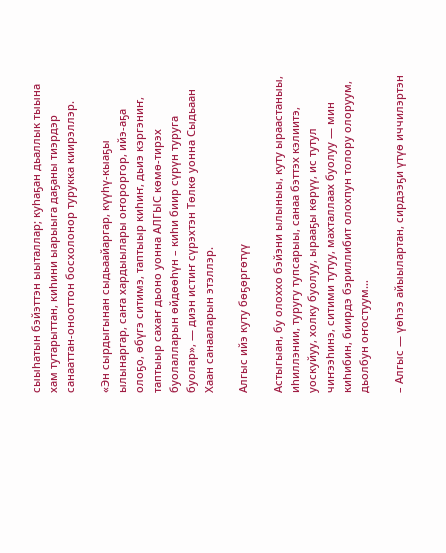сыыһатын бэйэттэн ыыталлар; куһаҕан дьаллык тыына хам тутарыттан, киһини ыарыыга даҕаны тиэрдэр санааттан-онооттон босхолонор турукка киирэллэр.

«Эн сырдыгынан сыдьаайаргар, күүһү-кыаҕы ылынаргар, саҥа хардыылары оҥороргор, ийэ-аҕа олоҕо, өбүгэ ситимэ, таптыыр киһиҥ, дьиэ кэргэниҥ, таптыыр сахаҥ дьоно уонна АЛГЫС көмө-тирэх буолалларын өйдөөһүн – киһи биир сүрүн туруга буолар», — диэн истиҥ сүрэхтэн Төлкө уонна Сыдьаан Хаан санааларын этэллэр.

Алгыс ийэ куту бөҕөргөтүү

Астыгыан, бу олоххо бэйэни ылыныы, куту ыраастаныы, иһиллэнии, туругу тупсарыы, санаа бэттэх кэлиитэ, уоскуйуу, холку буолуу, ырааҕы көрүү, ис тутул чиҥээһинэ, ситими тутуу, махталлаах буолуу — мин киһибин, биирдэ бэриллибит олохпун толору олоруум, дьолбун оҥостуум…

– Алгыс — үөһээ айыылартан, сирдээҕи үтүө иччилэртэн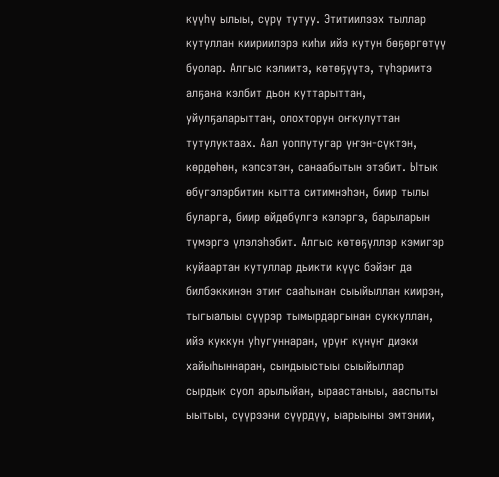күүһү ылыы, сүрү тутуу. Этитиилээх тыллар кутуллан киириилэрэ киһи ийэ кутун бөҕөргөтүү буолар. Алгыс кэлиитэ, көтөҕүүтэ, түһэриитэ алҕана кэлбит дьон куттарыттан, уйулҕаларыттан, олохторун оҥкулуттан тутулуктаах. Аал уоппутугар үҥэн-сүктэн, көрдөһөн, кэпсэтэн, санаабытын этэбит. Ытык өбүгэлэрбитин кытта ситимнэһэн, биир тылы буларга, биир өйдөбүлгэ кэлэргэ, барыларын түмэргэ үлэлэһэбит. Алгыс көтөҕүллэр кэмигэр куйаартан кутуллар дьикти күүс бэйэҥ да билбэккинэн этиҥ сааһынан сыыйыллан киирэн, тыгыалыы сүүрэр тымырдаргынан суккуллан, ийэ куккун уһугуннаран, үрүҥ күнүҥ диэки хайыһыннаран, сындыыстыы сыыйыллар сырдык суол арылыйан, ыраастаныы, ааспыты ыытыы, сүүрээни сүүрдүү, ыарыыны эмтэнии,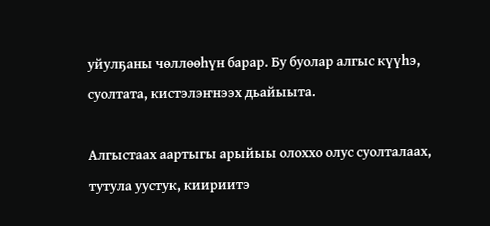уйулҕаны чөллөөһүн барар. Бу буолар алгыс күүһэ, суолтата, кистэлэҥнээх дьайыыта.

Алгыстаах аартыгы арыйыы олоххо олус суолталаах, тутула уустук, киириитэ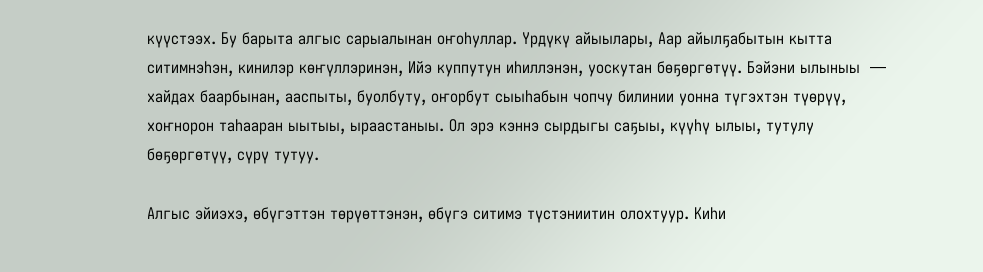күүстээх. Бу барыта алгыс сарыалынан оҥоһуллар. Үрдүкү айыылары, Аар айылҕабытын кытта ситимнэһэн, кинилэр көҥүллэринэн, Ийэ куппутун иһиллэнэн, уоскутан бөҕөргөтүү. Бэйэни ылыныы  — хайдах баарбынан, ааспыты, буолбуту, оҥорбут сыыһабын чопчу билинии уонна түгэхтэн түөрүү, хоҥнорон таһааран ыытыы, ыраастаныы. Ол эрэ кэннэ сырдыгы саҕыы, күүһү ылыы, тутулу бөҕөргөтүү, сүрү тутуу.

Алгыс эйиэхэ, өбүгэттэн төрүөттэнэн, өбүгэ ситимэ түстэниитин олохтуур. Киһи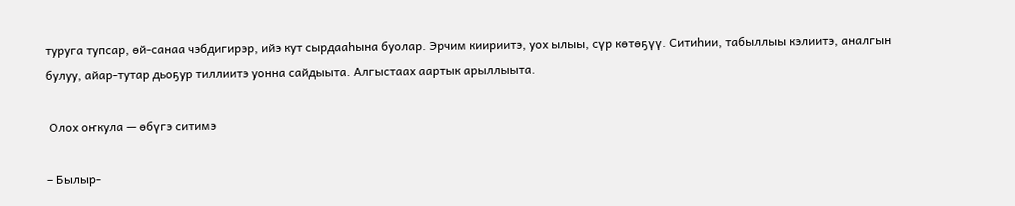туруга тупсар, өй-санаа чэбдигирэр, ийэ кут сырдааһына буолар. Эрчим киириитэ, уох ылыы, сүр көтөҕүү. Ситиһии, табыллыы кэлиитэ, аналгын булуу, айар-тутар дьоҕур тиллиитэ уонна сайдыыта. Алгыстаах аартык арыллыыта.

 Олох оҥкула — өбүгэ ситимэ

– Былыр-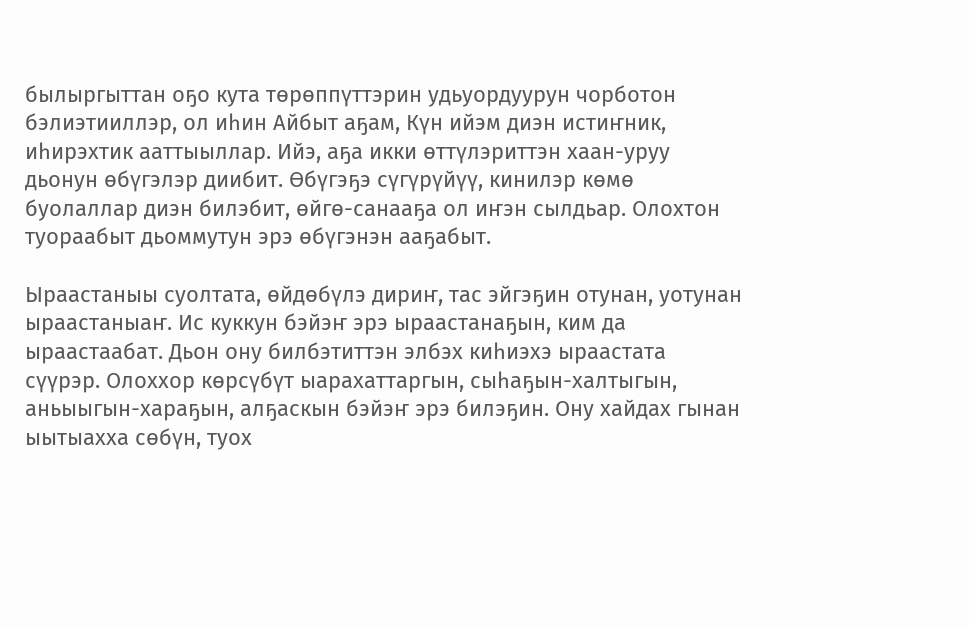былыргыттан оҕо кута төрөппүттэрин удьуордуурун чорботон бэлиэтииллэр, ол иһин Айбыт аҕам, Күн ийэм диэн истиҥник, иһирэхтик ааттыыллар. Ийэ, аҕа икки өттүлэриттэн хаан-уруу дьонун өбүгэлэр диибит. Өбүгэҕэ сүгүрүйүү, кинилэр көмө буолаллар диэн билэбит, өйгө-санааҕа ол иҥэн сылдьар. Олохтон туораабыт дьоммутун эрэ өбүгэнэн ааҕабыт.

Ыраастаныы суолтата, өйдөбүлэ дириҥ, тас эйгэҕин отунан, уотунан ыраастаныаҥ. Ис куккун бэйэҥ эрэ ыраастанаҕын, ким да ыраастаабат. Дьон ону билбэтиттэн элбэх киһиэхэ ыраастата сүүрэр. Олоххор көрсүбүт ыарахаттаргын, сыһаҕын-халтыгын, аньыыгын-хараҕын, алҕаскын бэйэҥ эрэ билэҕин. Ону хайдах гынан ыытыахха сөбүн, туох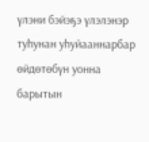үлэни бэйэҕэ үлэлэнэр туһунан уһуйааннарбар өйдөтөбүн уонна барытын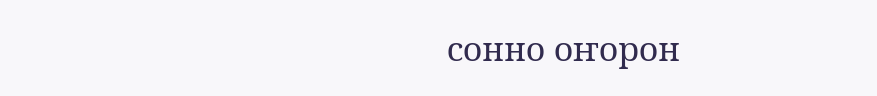сонно оҥорон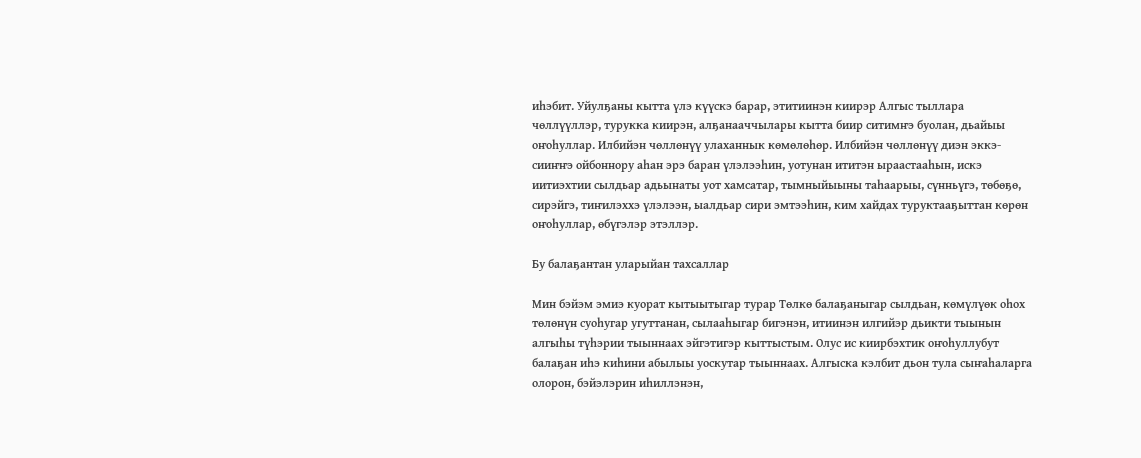иһэбит. Уйулҕаны кытта үлэ күүскэ барар, этитиинэн киирэр Алгыс тыллара чөллүүллэр, турукка киирэн, алҕанааччылары кытта биир ситимҥэ буолан, дьайыы оҥоһуллар. Илбийэн чөллөнүү улаханнык көмөлөһөр. Илбийэн чөллөнүү диэн эккэ-сииҥҥэ ойбоннору аһан эрэ баран үлэлээһин, уотунан ититэн ыраастааһын, искэ иитиэхтии сылдьар адьынаты уот хамсатар, тымныйыыны таһаарыы, сүнньүгэ, төбөҕө, сирэйгэ, тиҥилэххэ үлэлээн, ыалдьар сири эмтээһин, ким хайдах туруктааҕыттан көрөн оҥоһуллар, өбүгэлэр этэллэр.

Бу балаҕантан уларыйан тахсаллар

Мин бэйэм эмиэ куорат кытыытыгар турар Төлкө балаҕаныгар сылдьан, көмүлүөк оһох төлөнүн суоһугар угуттанан, сылааһыгар бигэнэн, итиинэн илгийэр дьикти тыынын алгыһы түһэрии тыыннаах эйгэтигэр кыттыстым. Олус ис киирбэхтик оҥоһуллубут балаҕан иһэ киһини абылыы уоскутар тыыннаах. Алгыска кэлбит дьон тула сыҥаһаларга олорон, бэйэлэрин иһиллэнэн,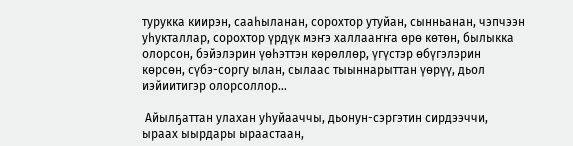турукка киирэн, сааһыланан, сорохтор утуйан, сынньанан, чэпчээн уһукталлар, сорохтор үрдүк мэҥэ халлааҥҥа өрө көтөн, былыкка олорсон, бэйэлэрин үөһэттэн көрөллөр, үгүстэр өбүгэлэрин көрсөн, сүбэ-соргу ылан, сылаас тыыннарыттан үөрүү, дьол иэйиитигэр олорсоллор…

 Айылҕаттан улахан уһуйааччы, дьонун-сэргэтин сирдээччи, ыраах ыырдары ыраастаан,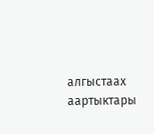алгыстаах аартыктары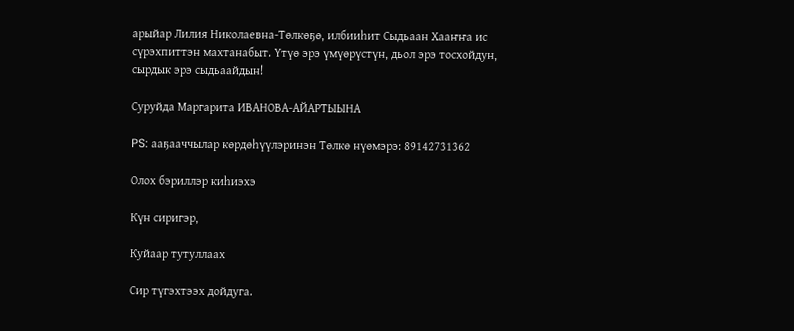арыйар Лилия Николаевна-Төлкөҕө, илбииһит Сыдьаан Хааҥҥа ис сүрэхпиттэн махтанабыт. Үтүө эрэ үмүөрүстүн, дьол эрэ тосхойдун, сырдык эрэ сыдьаайдын!

Суруйда Маргарита ИВАНОВА-АЙАРТЫЫНА

PS: ааҕааччылар көрдөһүүлэринэн Төлкө нүөмэрэ: 89142731362

Олох бэриллэр киһиэхэ

Күн сиригэр,

Куйаар тутуллаах

Сир түгэхтээх дойдуга.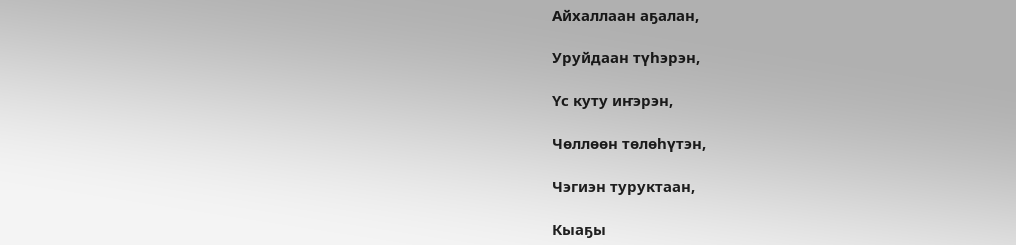Айхаллаан аҕалан,

Уруйдаан түһэрэн,

Үс куту иҥэрэн,

Чөллөөн төлөһүтэн,

Чэгиэн туруктаан,

Кыаҕы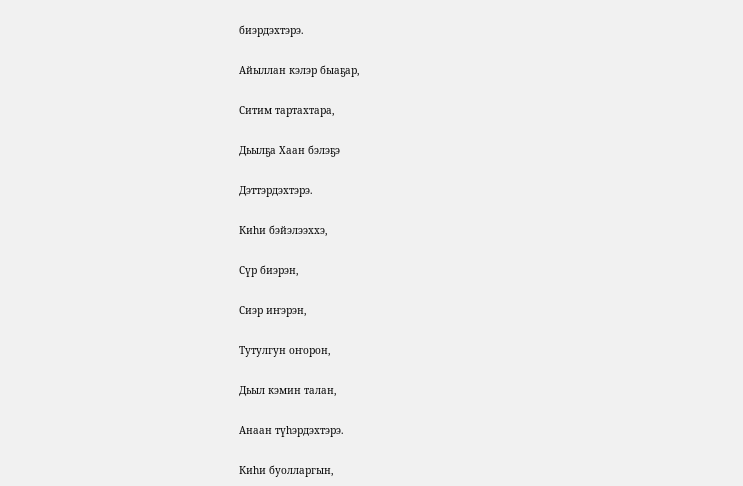биэрдэхтэрэ.

Айыллан кэлэр быаҕар,

Ситим тартахтара,

Дьылҕа Хаан бэлэҕэ

Дэттэрдэхтэрэ.

Киһи бэйэлээххэ,

Сүр биэрэн,

Сиэр иҥэрэн,

Тутулгун оҥорон,

Дьыл кэмин талан,

Анаан түһэрдэхтэрэ.

Киһи буолларгын,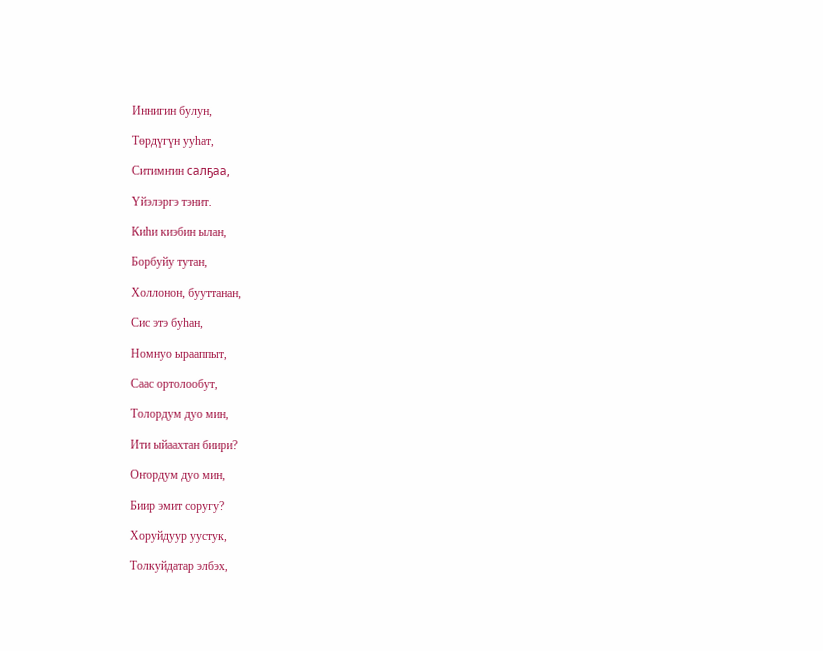Иннигин булун,

Төрдүгүн ууһат,

Ситимҥин салҕаа,

Үйэлэргэ тэнит.

Киһи киэбин ылан,

Борбуйу тутан,

Холлонон, бууттанан,

Сис этэ буһан,

Номнуо ырааппыт,

Саас ортолообут,

Толордум дуо мин,

Ити ыйаахтан биири?

Оҥордум дуо мин,

Биир эмит соругу?

Хоруйдуур уустук,

Толкуйдатар элбэх,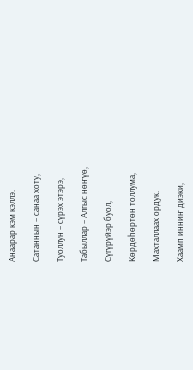Анаарар кэм кэллэ.

Сатаннын – санаа хоту,

Туоллун – сүрэх этэрэ,

Табыллар – Алгыс нөҥүө,

Сүгүрүйэр буол,

Көрдөһөртөн толлума,

Махталлаах ордук.

Хаамп инниҥ диэки,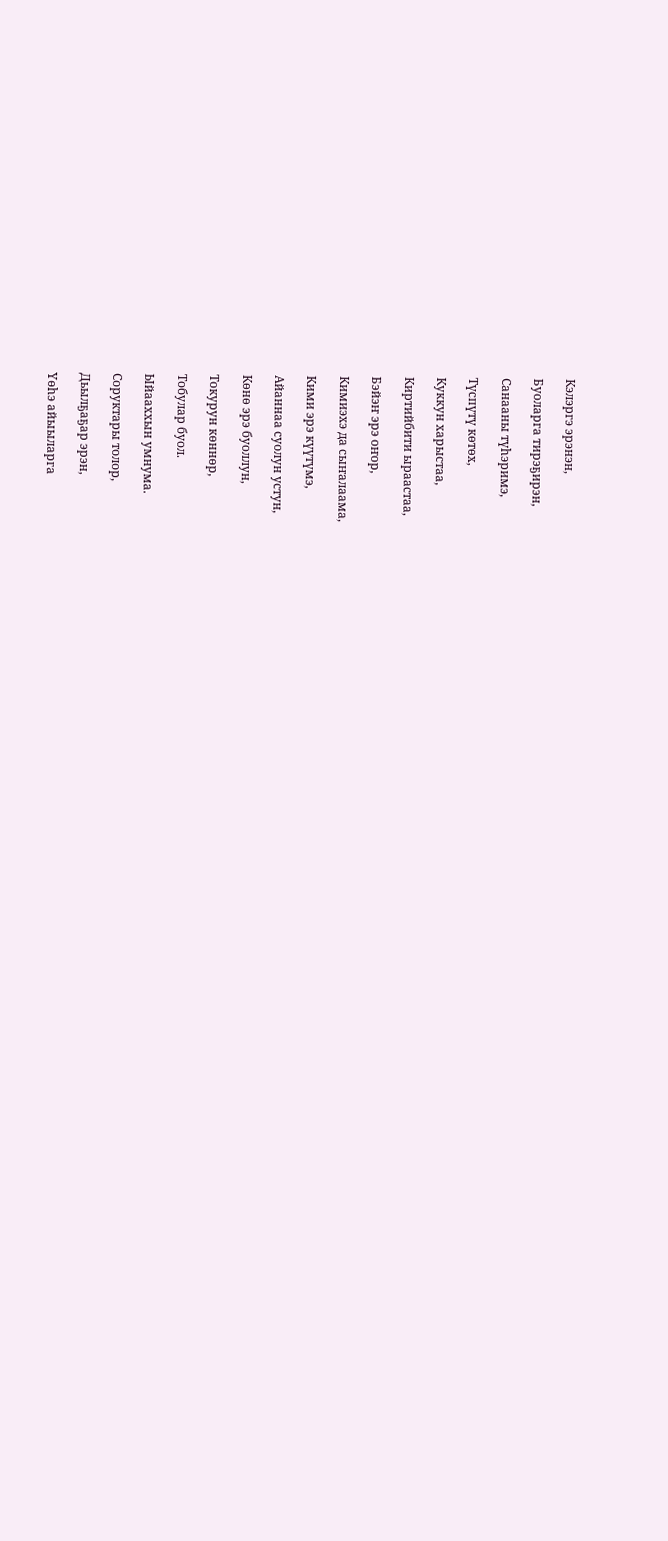Кэлэргэ эрэнэн,

Буоларга тирэҕирэн,

Санааны түһэримэ,

Түспүтү көтөх,

Куккун харыстаа,

Киртийбити ыраастаа,

Бэйэҥ эрэ оҥор,

Кимиэхэ да сыҥалаама,

Кими эрэ күүтүмэ,

Айаннаа суолун устун,

Көнө эрэ буоллун,

Токурун көннөр,

Тобулар буол.

Ыйааххын умнума.

Соруктары толор,

Дьылҕаҕар эрэн,

Үөһэ айыыларга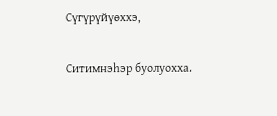Сүгүрүйүөххэ,

Ситимнэһэр буолуохха.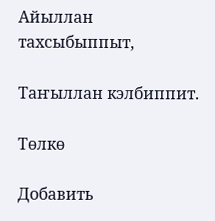Айыллан тахсыбыппыт,

Таҥыллан кэлбиппит.

Төлкө

Добавить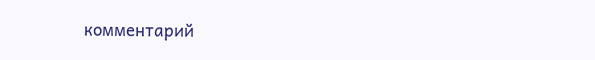комментарий